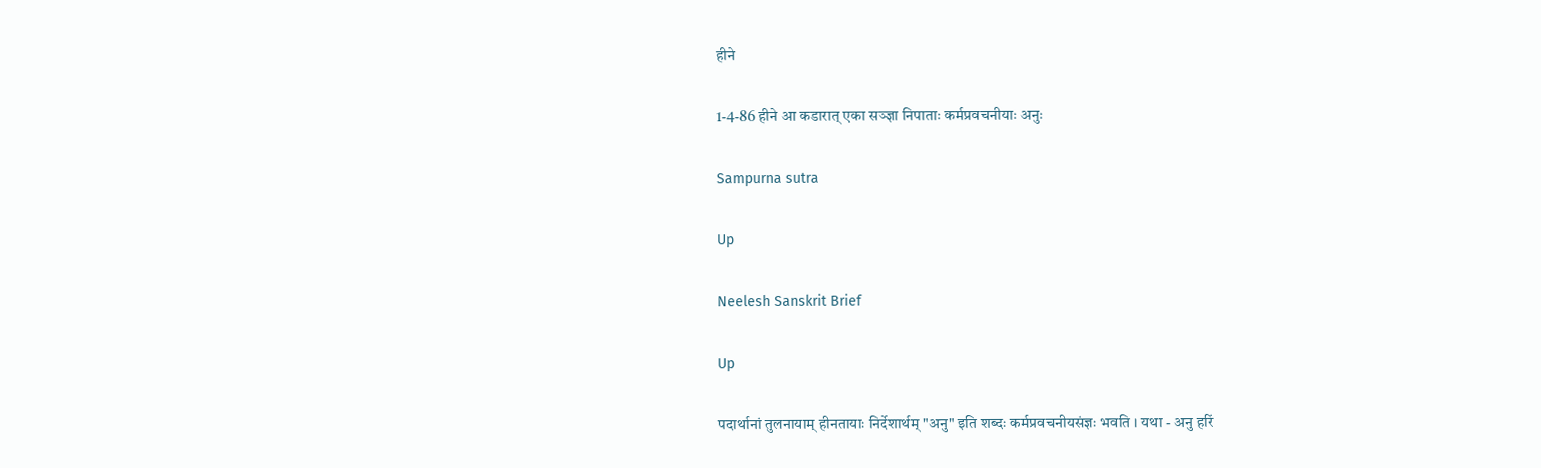हीने

1-4-86 हीने आ कडारात् एका सञ्ज्ञा निपाताः कर्मप्रवचनीयाः अनुः

Sampurna sutra

Up

Neelesh Sanskrit Brief

Up

पदार्थानां तुलनायाम् हीनतायाः निर्देशार्थम् "अनु" इति शब्दः कर्मप्रवचनीयसंज्ञः भवति । यथा - अनु हरिं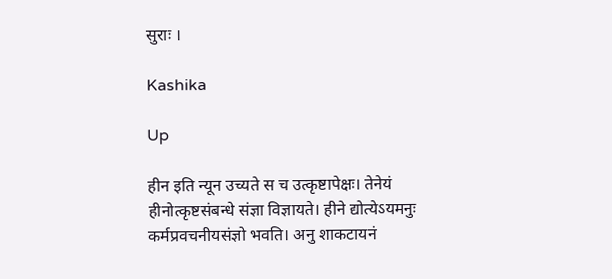सुराः ।

Kashika

Up

हीन इति न्यून उच्यते स च उत्कृष्टापेक्षः। तेनेयं हीनोत्कृष्टसंबन्धे संज्ञा विज्ञायते। हीने द्योत्येऽयमनुः कर्मप्रवचनीयसंज्ञो भवति। अनु शाकटायनं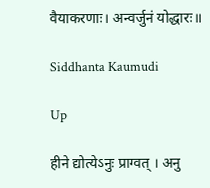वैयाकरणाः। अन्वर्जुनं योद्धारः॥

Siddhanta Kaumudi

Up

हीने द्योत्येऽनुः प्राग्वत् । अनु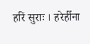हरिं सुराः । हरेर्हीना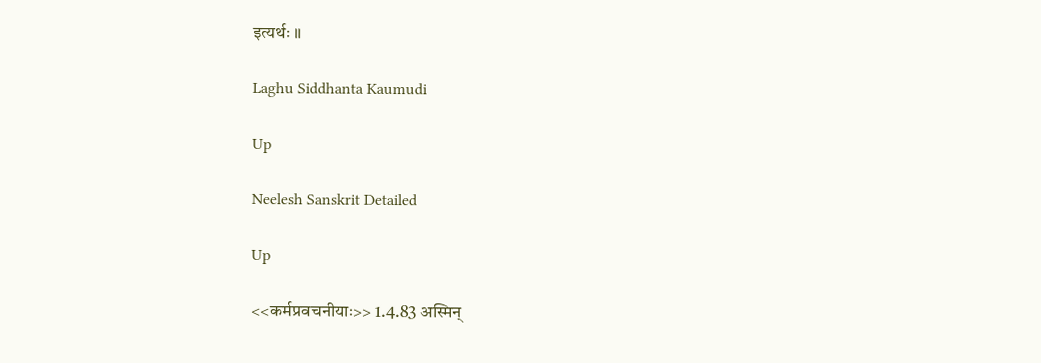इत्यर्थः ॥

Laghu Siddhanta Kaumudi

Up

Neelesh Sanskrit Detailed

Up

<<कर्मप्रवचनीयाः>> 1.4.83 अस्मिन्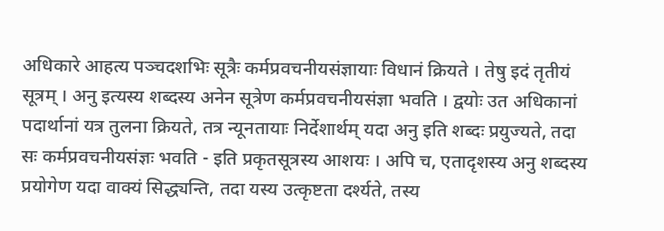अधिकारे आहत्य पञ्चदशभिः सूत्रैः कर्मप्रवचनीयसंज्ञायाः विधानं क्रियते । तेषु इदं तृतीयं सूत्रम् । अनु इत्यस्य शब्दस्य अनेन सूत्रेण कर्मप्रवचनीयसंज्ञा भवति । द्वयोः उत अधिकानां पदार्थानां यत्र तुलना क्रियते, तत्र न्यूनतायाः निर्देशार्थम् यदा अनु इति शब्दः प्रयुज्यते, तदा सः कर्मप्रवचनीयसंज्ञः भवति - इति प्रकृतसूत्रस्य आशयः । अपि च, एतादृशस्य अनु शब्दस्य प्रयोगेण यदा वाक्यं सिद्ध्यन्ति, तदा यस्य उत्कृष्टता दर्श्यते, तस्य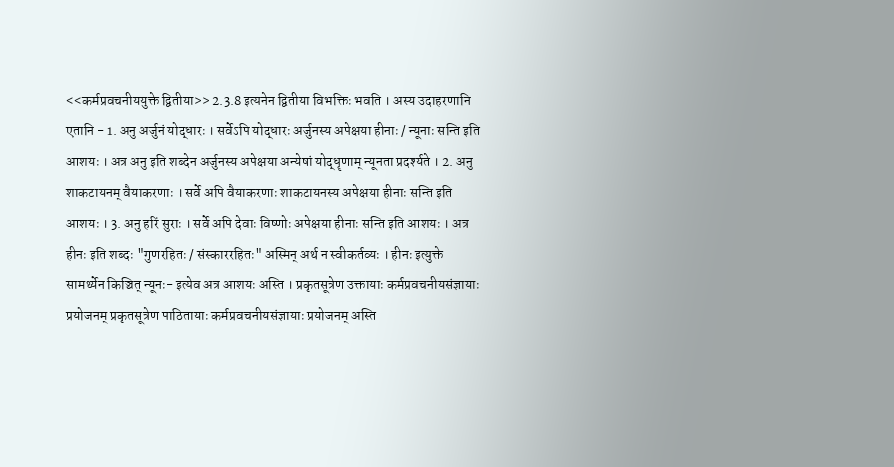<<कर्मप्रवचनीययुक्ते द्वितीया>> 2.3.8 इत्यनेन द्वितीया विभक्तिः भवति । अस्य उदाहरणानि एतानि - 1. अनु अर्जुनं योद्धारः । सर्वेऽपि योद्धारः अर्जुनस्य अपेक्षया हीनाः / न्यूनाः सन्ति इति आशयः । अत्र अनु इति शब्देन अर्जुनस्य अपेक्षया अन्येषां योद्धॄणाम् न्यूनता प्रदर्श्यते । 2. अनु शाकटायनम् वैयाकरणाः । सर्वे अपि वैयाकरणाः शाकटायनस्य अपेक्षया हीनाः सन्ति इति आशयः । 3. अनु हरिं सुराः । सर्वे अपि देवाः विष्णोः अपेक्षया हीनाः सन्ति इति आशयः । अत्र हीनः इति शब्दः "गुणरहितः / संस्काररहितः" अस्मिन् अर्थ न स्वीकर्तव्यः । हीनः इत्युक्ते सामर्थ्येन किञ्चित् न्यूनः- इत्येव अत्र आशयः अस्ति । प्रकृतसूत्रेण उक्तायाः कर्मप्रवचनीयसंज्ञायाः प्रयोजनम् प्रकृतसूत्रेण पाठितायाः कर्मप्रवचनीयसंज्ञायाः प्रयोजनम् अस्ति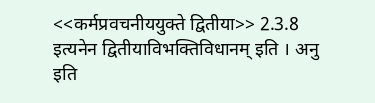<<कर्मप्रवचनीययुक्ते द्वितीया>> 2.3.8 इत्यनेन द्वितीयाविभक्तिविधानम् इति । अनु इति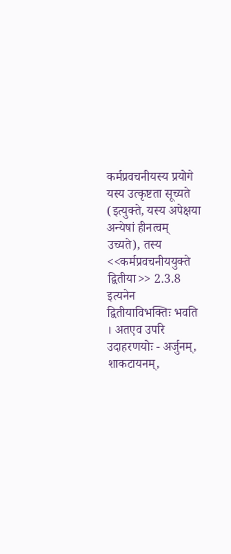कर्मप्रवचनीयस्य प्रयोगे यस्य उत्कृष्टता सूच्यते (इत्युक्ते, यस्य अपेक्षया अन्येषां हीनत्वम् उच्यते), तस्य <<कर्मप्रवचनीययुक्ते द्वितीया>> 2.3.8 इत्यनेन द्वितीयाविभक्तिः भवति । अतएव उपरि उदाहरणयोः - अर्जुनम्, शाकटायनम्,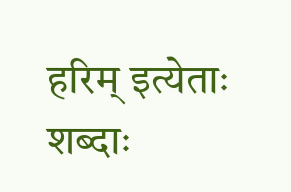हरिम् इत्येताः शब्दाः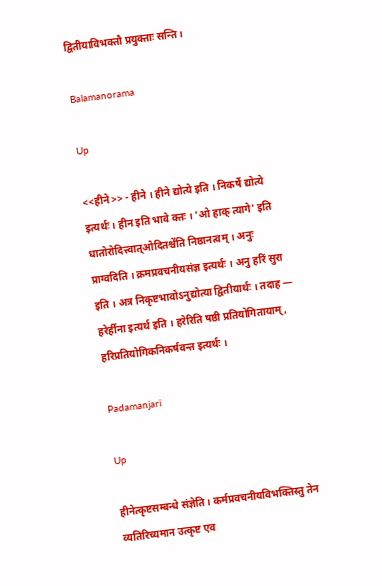द्वितीयाविभक्तौ प्रयुक्ताः सन्ति ।

Balamanorama

Up

<<हीने>> - हीने । हीने द्योत्ये इति । निकर्षे द्योत्ये इत्यर्थः । हीन इति भावे क्तः । 'ओ हाक् त्यागे' इति धातोरोदित्त्वात्ओदितश्चे॑ति निष्ठानत्वम् । अनुः प्राग्वदिति । क्रमप्रवचनीयसंज्ञ इत्यर्थः । अनु हरिं सुरा इति । अत्र निकृष्टभावोऽनुद्योत्या द्वितीयार्थः । तदाह — हरेर्हीना इत्यर्थ इति । हरेरिति षष्ठी प्रतियोगितायाम्, हरिप्रतियोगिकनिकर्षवन्त इत्यर्थः ।

Padamanjari

Up

हीनेत्कृष्टसम्बन्धे संज्ञेति। कर्मप्रवचनीयविभक्तिस्तु तेन व्यतिरिच्यमान उत्कृष्ट एव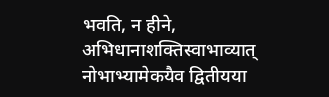भवति, न हीने, अभिधानाशक्तिस्वाभाव्यात् नोभाभ्यामेकयैव द्वितीयया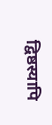द्विष्ठस्यापि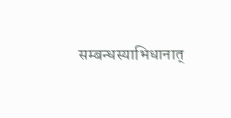सम्बन्धस्याभिधानात्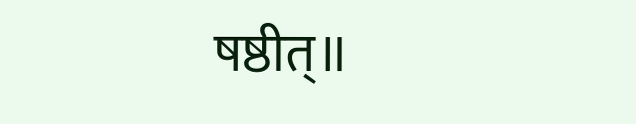षष्ठीत्॥